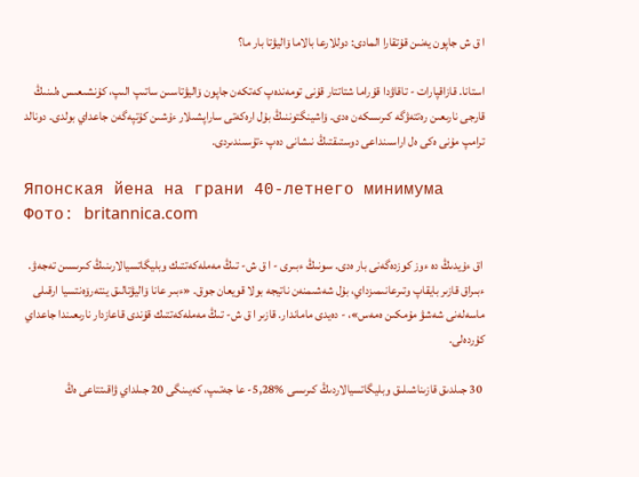ا ق ش جاپون يەنىن قۇتقارا المادى: دوللارعا بالاما ۆاليۋتا بار ما؟

استانا. قازاقپارات - تاقاۋدا قۇراما شتاتتار قۇنى تومەندەپ كەتكەن جاپون ۆاليۋتاسىن ساتىپ الىپ، كۇنشىعىس ەلىنىڭ قارجى نارىعىن رەتتەۋگە كىرىسكەن ەدى. ۆاشينگتوننىڭ بۇل ارەكەتى ساراپشىلار ءۇشىن كۇتپەگەن جاعداي بولدى. دونالد ترامپ مۇنى ەكى ەل اراسىنداعى دوستىقتىڭ نىشانى دەپ ءتۇسىندىردى.

Японская йена на грани 40-летнего минимума
Фото: britannica.com

 اق ءۇيدىڭ دە ءوز كوزدەگەنى بار ەدى. سونىڭ ءبىرى - ا ق ش- تىڭ مەملەكەتتىك وبليگاتسيالارىنىڭ كىرىسىن تەجەۋ. ءبىراق قازىر بايقاپ وتىرعانىمىزداي، بۇل شەشىمنەن ناتيجە بولا قويعان جوق. «ءبىر عانا ۆاليۋتالىق ينتەرۆەنتسيا ارقىلى ماسەلەنى شەشۋ مۇمكىن ەمەس»، - دەيدى ماماندار. قازىر ا ق ش- تىڭ مەملەكەتتىك قۇندى قاعازدار نارىعىندا جاعداي كۇردەلى.

 30 جىلدىق قازىناشىلىق وبليگاتسيالاردىڭ كىرىسى %5,28- عا جەتىپ، كەيىنگى 20 جىلداي ۋاقىتتاعى ەڭ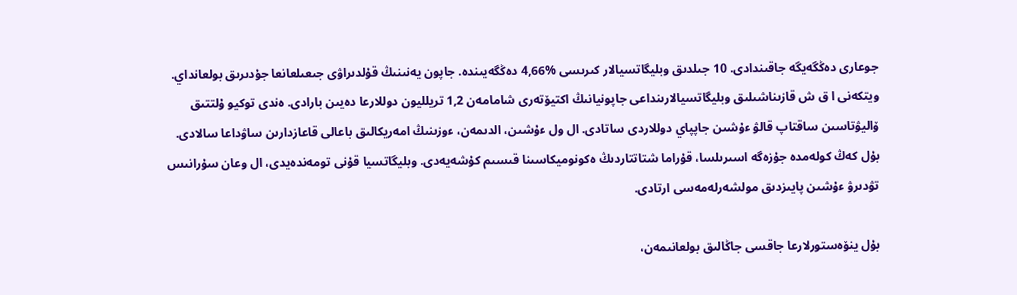جوعارى دەڭگەيگە جاقىندادى. 10 جىلدىق وبليگاتسيالار كىرىسى %4,66 دەڭگەيىندە. جاپون يەنىنىڭ قۇلدىراۋى جىعىلعانعا جۇدىرىق بولعانداي. ويتكەنى ا ق ش قازىناشىلىق وبليگاتسيالارىنداعى جاپونيانىڭ اكتيۆتەرى شامامەن 1,2 تريلليون دوللارعا دەيىن بارادى. ەندى توكيو ۇلتتىق ۆاليۋتاسىن ساقتاپ قالۋ ءۇشىن جاپپاي دوللاردى ساتادى. ال ول ءۇشىن، الدىمەن، ءوزىنىڭ امەريكالىق باعالى قاعازدارىن ساۋداعا سالادى. بۇل كەڭ كولەمدە جۇزەگە اسىرىلسا، قۇراما شتاتتاردىڭ ەكونوميكاسىنا قىسىم كۇشەيەدى. وبليگاتسيا قۇنى تومەندەيدى، ال وعان سۇرانىس تۋدىرۋ ءۇشىن پايىزدىق مولشەرلەمەسى ارتادى.

بۇل ينۆەستورلارعا جاقسى جاڭالىق بولعانىمەن،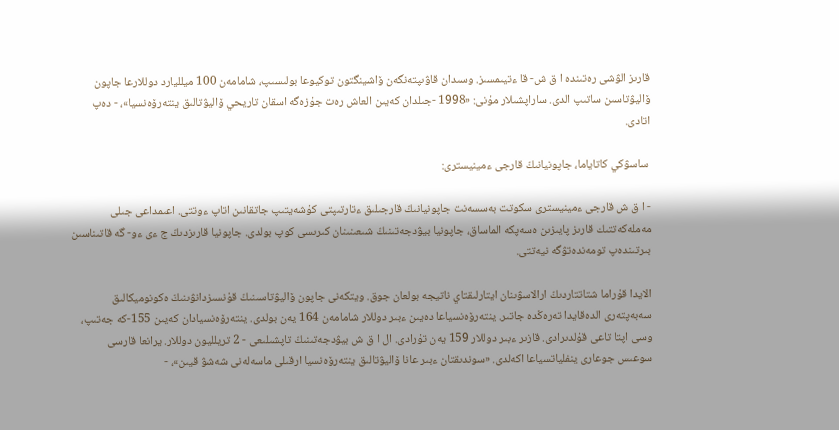قارىز الۋشى رەتىندە ا ق ش- قا ءتيىمسىز. وسىدان قاۋىپتەنگەن ۆاشينگتون توكيوعا بولىسىپ، شامامەن 100 ميلليارد دوللارعا جاپون ۆاليۋتاسىن ساتىپ الدى. ساراپشىلار مۇنى: «1998 -جىلدان كەيىن العاش رەت جۇزەگە اسقان تاريحي ۆاليۋتالىق ينتەرۆەنسيا»، - دەپ اتادى.

 ساسۋكي كاتاياما، جاپونيانىڭ قارجى ءمينيسترى:

- ا ق ش قارجى ءمينيسترى سكوتت بەسسەنت جاپونيانىڭ قارجىلىق ءتارتىپتى كۇشەيتىپ جاتقانىن اتاپ ءوتتى. اعىمداعى جىلى مەملەكەتتىك قارىز پايىزىن ەسەپكە الماساق، جاپونيا بيۋدجەتىنىڭ شىعىنىنان كىرىسى كوپ بولدى. جاپونيا قارىزدىڭ ج ءى ءو- گە قاتىناسىن بىرتىندەپ تومەندەتۋگە نيەتتى.

الايدا قۇراما شتاتتاردىڭ ارالاسۋىنان ايتارلىقتاي ناتيجە بولعان جوق. ويتكەنى جاپون ۆاليۋتاسىنىڭ قۇنسىزدانۋىنىڭ ەكونوميكالىق سەبەپتەرى الدەقايدا تەرەڭدە جاتىر. ينتەرۆەنسياعا دەيىن ءبىر دوللار شامامەن 164 يەن بولدى. ينتەرۆەنسيادان كەيىن 155-كە جەتىپ، وسى اپتا تاعى قۇلدىرادى. قازىر ءبىر دوللار 159 يەن تۇرادى. ال ا ق ش بيۋدجەتىنىڭ تاپشىلىعى - 2 تريلليون دوللار. يرانعا قارسى سوعىس جوعارى ينفلياتسياعا اكەلدى. «سوندىقتان ءبىر عانا ۆاليۋتالىق ينتەرۆەنسيا ارقىلى ماسەلەنى شەشۋ قيىن»، -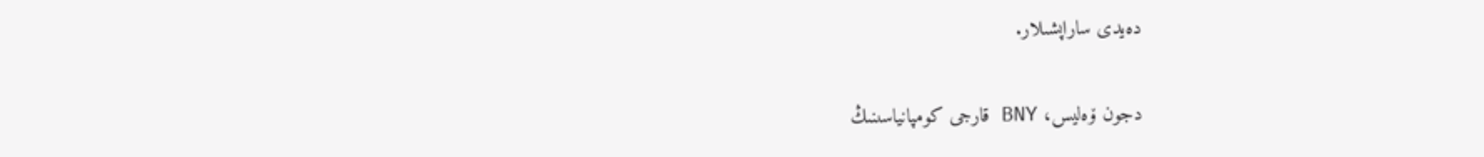دەيدى ساراپشىلار.

دجون ۆەليس، BNY قارجى كومپانياسىنىڭ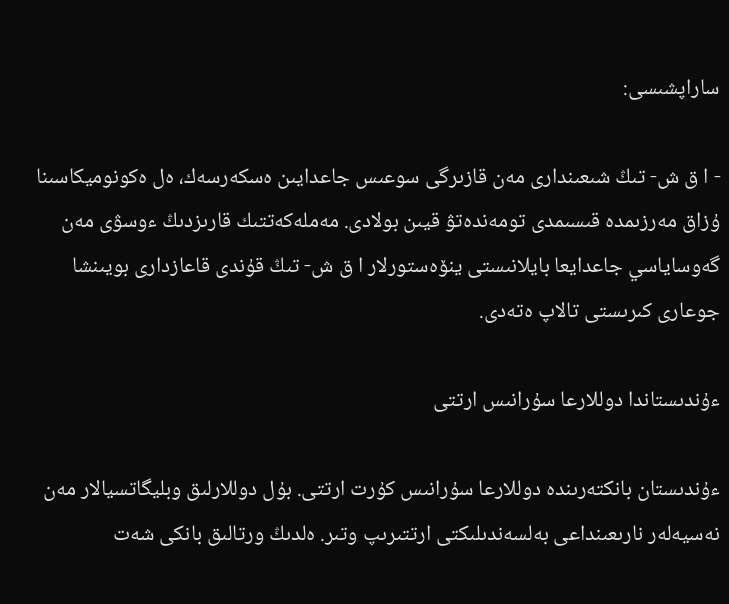ساراپشىسى:

- ا ق ش- تىڭ شىعىندارى مەن قازىرگى سوعىس جاعدايىن ەسكەرسەك، ەل ەكونوميكاسىنا ۇزاق مەرزىمدە قىسىمدى تومەندەتۋ قيىن بولادى. مەملەكەتتىك قارىزدىڭ ءوسۋى مەن گەوساياسي جاعدايعا بايلانىستى ينۆەستورلار ا ق ش- تىڭ قۇندى قاعازدارى بويىنشا جوعارى كىرىستى تالاپ ەتەدى.

ءۇندىستاندا دوللارعا سۇرانىس ارتتى

ءۇندىستان بانكتەرىندە دوللارعا سۇرانىس كۇرت ارتتى. بۇل دوللارلىق وبليگاتسيالار مەن نەسيەلەر نارىعىنداعى بەلسەندىلىكتى ارتتىرىپ وتىر. ەلدىڭ ورتالىق بانكى شەت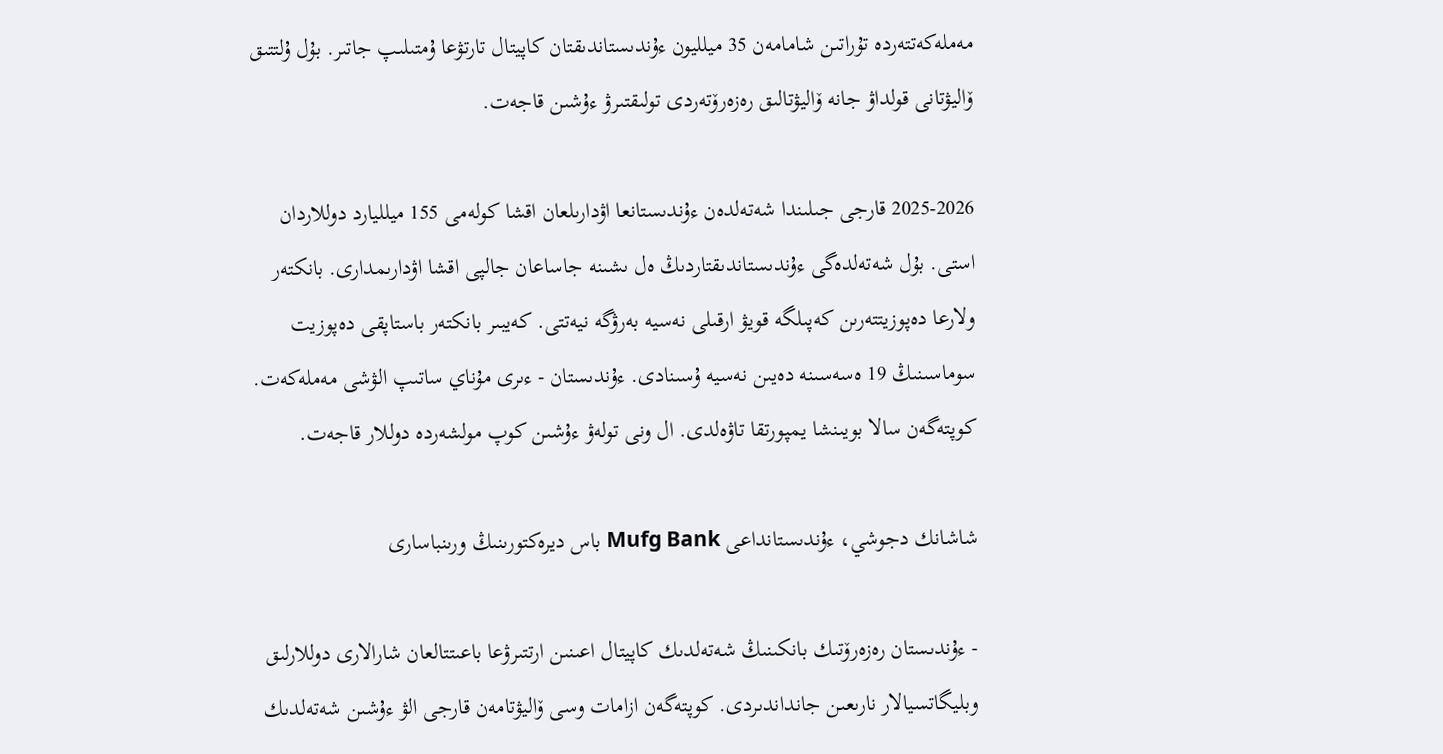مەملەكەتتەردە تۇراتىن شامامەن 35 ميلليون ءۇندىستاندىقتان كاپيتال تارتۋعا ۇمتىلىپ جاتىر. بۇل ۇلتتىق ۆاليۋتانى قولداۋ جانە ۆاليۋتالىق رەزەرۆتەردى تولىقتىرۋ ءۇشىن قاجەت.

2025-2026 قارجى جىلىندا شەتەلدەن ءۇندىستانعا اۋدارىلعان اقشا كولەمى 155 ميلليارد دوللاردان استى. بۇل شەتەلدەگى ءۇندىستاندىقتاردىڭ ەل ىشىنە جاساعان جالپى اقشا اۋدارىمدارى. بانكتەر ولارعا دەپوزيتتەرىن كەپىلگە قويۋ ارقىلى نەسيە بەرۋگە نيەتتى. كەيبىر بانكتەر باستاپقى دەپوزيت سوماسىنىڭ 19 ەسەسىنە دەيىن نەسيە ۇسىنادى. ءۇندىستان - ءىرى مۇناي ساتىپ الۋشى مەملەكەت. كوپتەگەن سالا بويىنشا يمپورتقا تاۋەلدى. ال ونى تولەۋ ءۇشىن كوپ مولشەردە دوللار قاجەت.

شاشانك دجوشي، ءۇندىستانداعى Mufg Bank باس ديرەكتورىنىڭ ورىنباسارى

- ءۇندىستان رەزەرۆتىك بانكىنىڭ شەتەلدىك كاپيتال اعىنىن ارتتىرۋعا باعىتتالعان شارالارى دوللارلىق وبليگاتسيالار نارىعىن جانداندىردى. كوپتەگەن ازامات وسى ۆاليۋتامەن قارجى الۋ ءۇشىن شەتەلدىك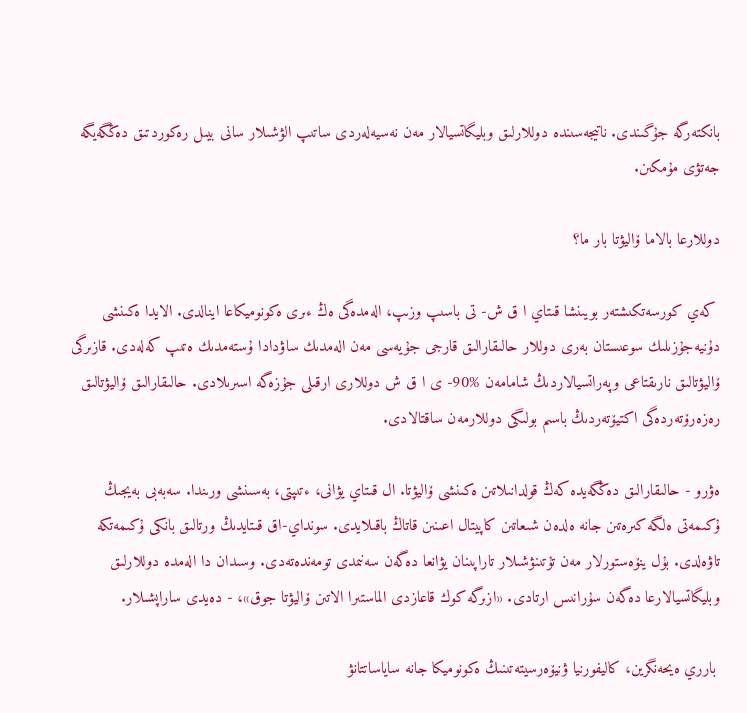بانكتەرگە جۇگىندى. ناتيجەسىندە دوللارلىق وبليگاتسيالار مەن نەسيەلەردى ساتىپ الۋشىلار سانى بيىل رەكوردتىق دەڭگەيگە جەتۋى مۇمكىن.

دوللارعا بالاما ۆاليۋتا بار ما؟

 كەي كورسەتكىشتەر بويىنشا قىتاي ا ق ش- تى باسىپ وزىپ، الەمدەگى ەڭ ءىرى ەكونوميكاعا اينالدى. الايدا ەكىنشى دۇنيەجۇزىلىك سوعىستان بەرى دوللار حالىقارالىق قارجى جۇيەسى مەن الەمدىك ساۋدادا ۇستەمدىك ەتىپ كەلەدى. قازىرگى ۆاليۋتالىق نارىقتاعى وپەراتسيالاردىڭ شامامەن %90- ى ا ق ش دوللارى ارقىلى جۇزەگە اسىرىلادى. حالىقارالىق ۆاليۋتالىق رەزەرۆتەردەگى اكتيۆتەردىڭ باسىم بولىگى دوللارمەن ساقتالادى.

ەۋرو - حالىقارالىق دەڭگەيدە كەڭ قولدانىلاتىن ەكىنشى ۆاليۋتا. ال قىتاي يۋانى، ءتىپتى، بەسىنشى ورىندا. سەبەبى بەيجىڭ ۇكىمەتى ەلگە كىرەتىن جانە ەلدەن شىعاتىن كاپيتال اعىنىن قاتاڭ باقىلايدى. سونداي-اق قىتايدىڭ ورتالىق بانكى ۇكىمەتكە تاۋەلدى. بۇل ينۆەستورلار مەن تۇتىنۋشىلار تاراپىنان يۋانعا دەگەن سەنىمدى تومەندەتەدى. وسىدان دا الەمدە دوللارلىق وبليگاتسيالارعا دەگەن سۇرانىس ارتادى. «ازىرگە كوك قاعازدى الماستىرا الاتىن ۆاليۋتا جوق»، - دەيدى ساراپشىلار.

 بارري ەيحەنگرين، كاليفورنيا ۋنيۆەرسيتەتىنىڭ ەكونوميكا جانە ساياساتتانۋ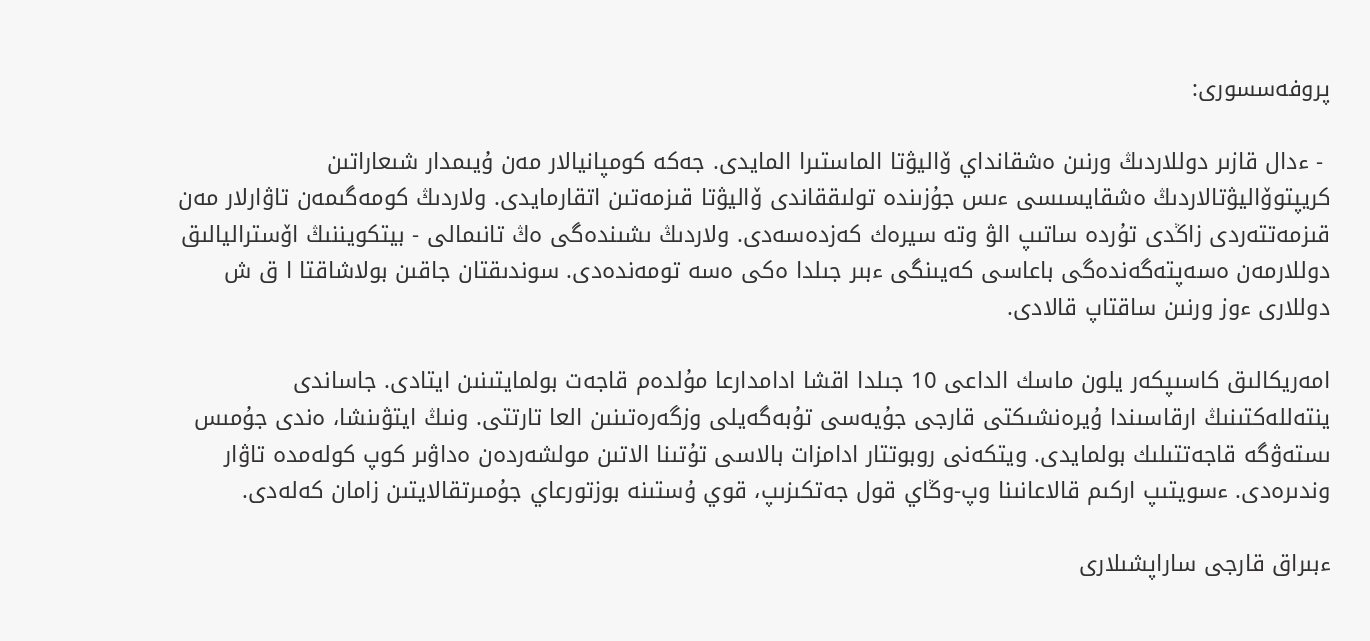پروفەسسورى:

 - ءدال قازىر دوللاردىڭ ورنىن ەشقانداي ۆاليۋتا الماستىرا المايدى. جەكە كومپانيالار مەن ۇيىمدار شىعاراتىن كريپتوۆاليۋتالاردىڭ ەشقايسىسى ءىس جۇزىندە تولىققاندى ۆاليۋتا قىزمەتىن اتقارمايدى. ولاردىڭ كومەگىمەن تاۋارلار مەن قىزمەتتەردى زاڭدى تۇردە ساتىپ الۋ وتە سيرەك كەزدەسەدى. ولاردىڭ ىشىندەگى ەڭ تانىمالى - بيتكويننىڭ اۆستراليالىق دوللارمەن ەسەپتەگەندەگى باعاسى كەيىنگى ءبىر جىلدا ەكى ەسە تومەندەدى. سوندىقتان جاقىن بولاشاقتا ا ق ش دوللارى ءوز ورنىن ساقتاپ قالادى.

امەريكالىق كاسىپكەر يلون ماسك الداعى 10 جىلدا اقشا ادامدارعا مۇلدەم قاجەت بولمايتىنىن ايتادى. جاساندى ينتەللەكتىنىڭ ارقاسىندا ۇيرەنشىكتى قارجى جۇيەسى تۇبەگەيلى وزگەرەتىنىن العا تارتتى. ونىڭ ايتۋىنشا، ەندى جۇمىس ىستەۋگە قاجەتتىلىك بولمايدى. ويتكەنى روبوتتار ادامزات بالاسى تۇتىنا الاتىن مولشەردەن ەداۋىر كوپ كولەمدە تاۋار وندىرەدى. ءسويتىپ اركىم قالاعانىنا وپ-وڭاي قول جەتكىزىپ، قوي ۇستىنە بوزتورعاي جۇمىرتقالايتىن زامان كەلەدى.

ءبىراق قارجى ساراپشىلارى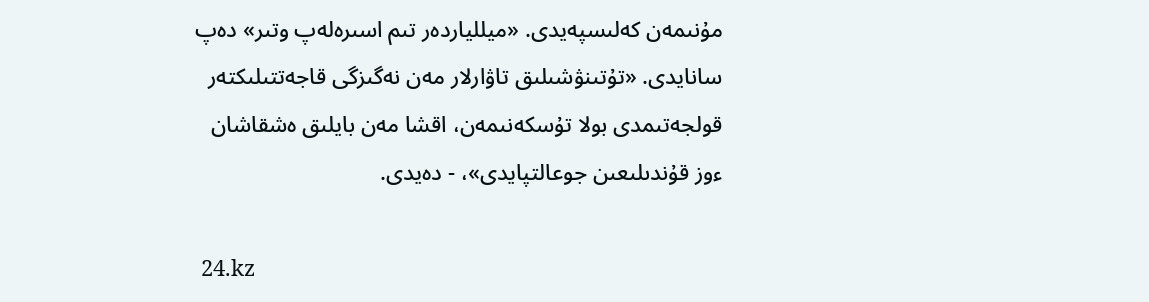مۇنىمەن كەلىسپەيدى. «ميللياردەر تىم اسىرەلەپ وتىر» دەپ سانايدى. «تۇتىنۋشىلىق تاۋارلار مەن نەگىزگى قاجەتتىلىكتەر قولجەتىمدى بولا تۇسكەنىمەن، اقشا مەن بايلىق ەشقاشان ءوز قۇندىلىعىن جوعالتپايدى»، - دەيدى.

 24.kz